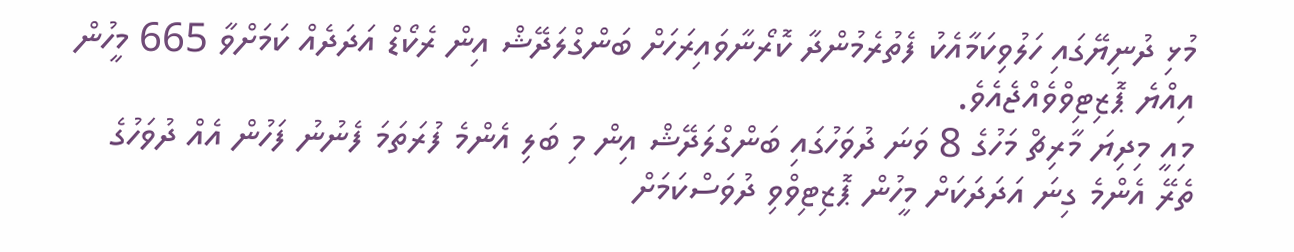މުޅި ދުނިޔޭގައި ހަލުވިކަމާއެކު ފެތުރެމުންދާ ކޮރޯނާވައިރަހަށް ބަންގްލަދޭޝް އިން ރެކޯޑް އަދަދެއް ކަމަށްވާ 665 މީހުން އިއްޔެ ޕޮޒިޓިވްވެއްޖެއެވެ.
މިއީ މިދިޔަ މާރިޗް މަހުގެ 8 ވަނަ ދުވަހުގައި ބަންގްލަދޭޝް އިން މި ބަލި އެންމެ ފުރަތަމަ ފެނުނު ފަހުން އެއް ދުވަހުގެ ތެރޭ އެންމެ ގިނަ އަދަދަކަށް މީހުން ޕޮޒިޓިވްވި ދުވަސްކަމަށް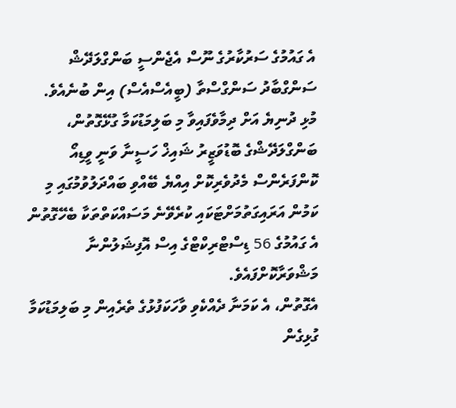އެ ގައުމުގެ ސަރުކާރުގެ ނޫސް އެޖެންސީ ބަންގްލަދޭޝް ސަންގްބާދު ސަންގްސްތާ (ބީއެސްއެސް) އިން ބުނެއެވެ.
މުޅި ދުނިޔެ އަށް ދިމާވެފައިވާ މި ބަލިމަޑުކަމާ ގުޅޭގޮތުން، ބަންގްލަދޭޝްގެ ބޮޑުވަޒީރު ޝައިޚް ހަސީނާ ވަނީ ވީޑިއޯ ކޮންފަރެންސް މެދުވެރިކޮށް އިއްޔެ ބޭއްވި ބައްދަލުވުމުގައި މި ކަމުން އަރައިގަތުމަށްޓަކައި ކުރެވޭނެ މަސައްކަތްތަކާ ބެހޭގޮތުން އެ ގައުމުގެ 56 ޑިސްޓްރިކްޓްގެ އިސް އޮފިޝަލުންނާ މަޝްވަރާކޮށްފައެވެ.
އެގޮތުން، އެ ކަމަނާ ދެއްކެވި ވާހަކަފުޅުގެ ތެރެއިން މި ބަލިމަޑުކަމާ ގުޅިގެން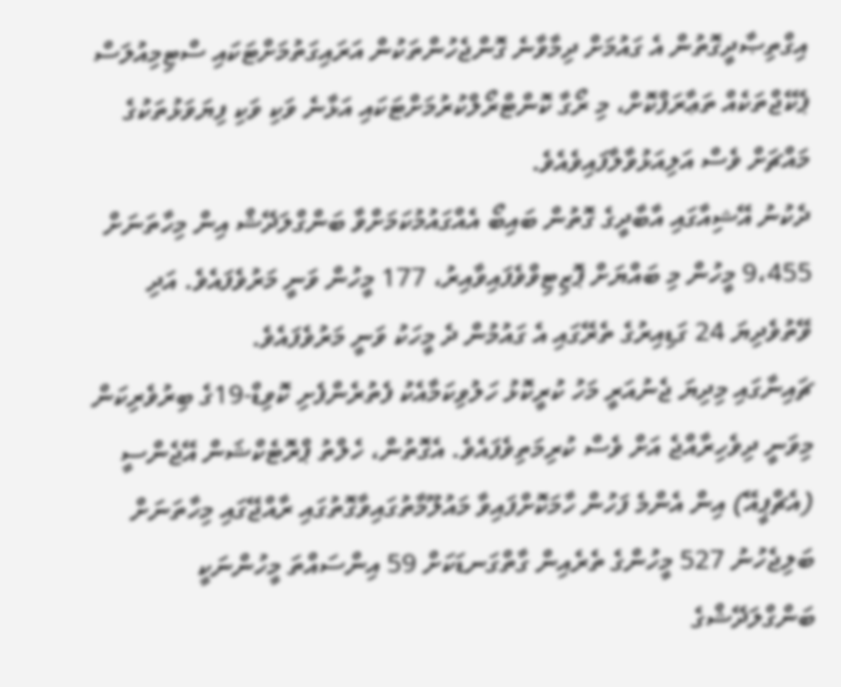އިގްތިޞާދީގޮތުން އެ ގައުމަށް ދިމާވާނެ ގޮންޖެހުންތަކުން އަރައިގަތުމަށްޓަކައި ސްޓިމިއުލަސް ޕެކޭޖްތަކެއް ތަޢާރަފްކޮށް، މި ރޯގާ ކޮންޓްރޯލްކުރުމަށްޓަކައި އަޅާނެ ވަކި ވަކި ފިޔަވަޅުތަކުގެ މައްޗަށް ވެސް އަލިއަޅުވާލާފައިވެއެވެ.
ދެކުނު އޭޝިއާގައި އާބާދީގެ ގޮތުން ބައިބޯ އެއްގައުމުކަމަށްވާ ބަންގްލަދޭޝް އިން މިހާތަނަށް 9،455 މީހުން މި ބައްޔަށް ޕޮޒިޓިވްވެފައިވާއިރު، 177 މީހުން ވަނީ މަރުވެފައެވެ. އަދި ވޭތުވެދިޔަ 24 ގަޑިއިރުގެ ތެރޭގައި އެ ގައުމުން ދެ މީހަކު ވަނީ މަރުވެފައެވެ.
ޗައިނާގައި މިދިޔަ ޖެނުއަރީ މަހު ކުރީކޮޅު ހަލުވިކަމާއެކު ފެތުރެންފެށި ކޮވިޑް-19ގެ ބިރުވެރިކަން މިވަނީ ދިވެހިރާއްޖެ އަށް ވެސް ކުރިމަތިވެފައެވެ. އެގޮތުން، ހެލްތު ޕްރޮޓެކްޝަން އޭޖެންސީ (އެޗްޕީއޭ) އިން އެންމެ ފަހުން ހާމަކޮށްފައިވާ މައުލޫމާތުގައިވާގޮތުގައި ރާއްޖޭގައި މިހާތަނަށް ބަލިޖެހުނު 527 މީހުންގެ ތެރެއިން ގާތްގަނޑަކަށް 59 އިންސައްތަ މީހުންނަކީ ބަންގްލަދޭޝްގެ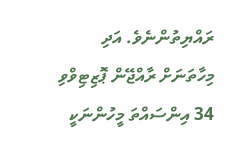ރައްޔިތުންނެވެ. އަދި މިހާތަނަށް ރާއްޖޭން ޕޮޒިޓިވްވި 34 އިންސައްތަ މީހުންނަކީ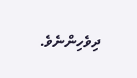ދިވެހިންނެވެ.